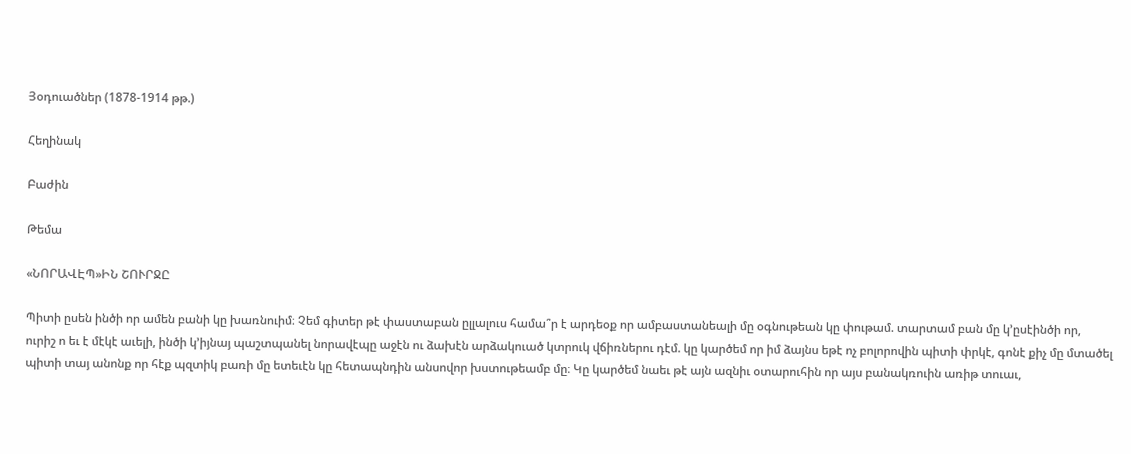Յօդուածներ (1878-1914 թթ.)

Հեղինակ

Բաժին

Թեմա

«ՆՈՐԱՎԷՊ»ԻՆ ՇՈՒՐՋԸ

Պիտի ըսեն ինծի որ ամեն բանի կը խառնուիմ։ Չեմ գիտեր թէ փաստաբան ըլլալուս համա՞ր է արդեօք որ ամբաստանեալի մը օգնութեան կը փութամ. տարտամ բան մը կ’ըսէինծի որ, ուրիշ ո եւ է մէկէ աւելի, ինծի կ’իյնայ պաշտպանել նորավէպը աջէն ու ձախէն արձակուած կտրուկ վճիռներու դէմ. կը կարծեմ որ իմ ձայնս եթէ ոչ բոլորովին պիտի փրկէ, գոնէ քիչ մը մտածել պիտի տայ անոնք որ հէք պզտիկ բառի մը ետեւէն կը հետապնդին անսովոր խստութեամբ մը։ Կը կարծեմ նաեւ թէ այն ազնիւ օտարուհին որ այս բանակռուին առիթ տուաւ,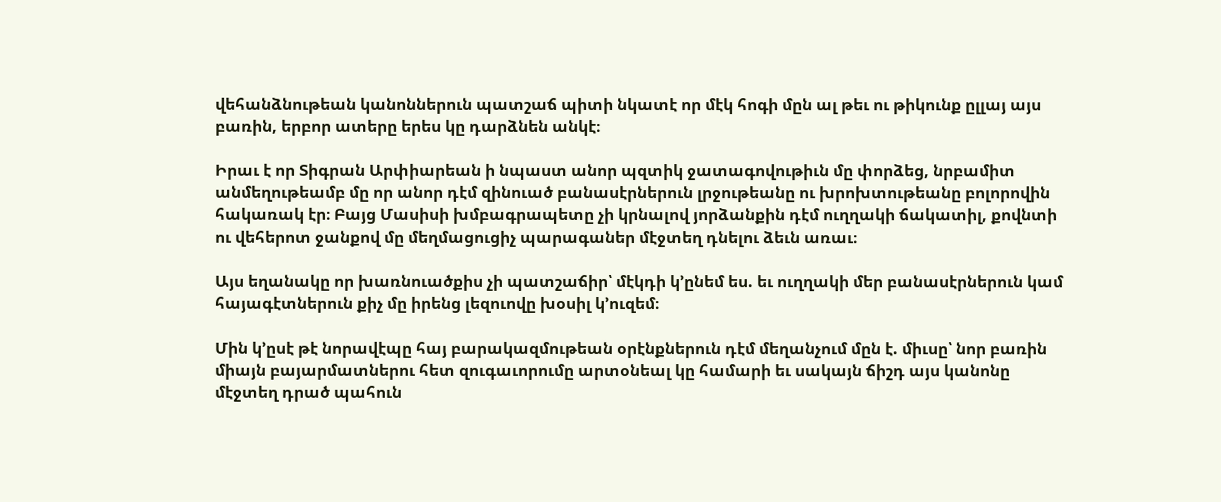վեհանձնութեան կանոններուն պատշաճ պիտի նկատէ որ մէկ հոգի մըն ալ թեւ ու թիկունք ըլլայ այս բառին, երբոր ատերը երես կը դարձնեն անկէ։

Իրաւ է որ Տիգրան Արփիարեան ի նպաստ անոր պզտիկ ջատագովութիւն մը փորձեց, նրբամիտ անմեղութեամբ մը որ անոր դէմ զինուած բանասէրներուն լրջութեանը ու խրոխտութեանը բոլորովին հակառակ էր։ Բայց Մասիսի խմբագրապետը չի կրնալով յորձանքին դէմ ուղղակի ճակատիլ, քովնտի ու վեհերոտ ջանքով մը մեղմացուցիչ պարագաներ մէջտեղ դնելու ձեւն առաւ։

Այս եղանակը որ խառնուածքիս չի պատշաճիր՝ մէկդի կ’ընեմ ես. եւ ուղղակի մեր բանասէրներուն կամ հայագէտներուն քիչ մը իրենց լեզուովը խօսիլ կ’ուզեմ։

Մին կ’ըսէ թէ նորավէպը հայ բարակազմութեան օրէնքներուն դէմ մեղանչում մըն է. միւսը՝ նոր բառին միայն բայարմատներու հետ զուգաւորումը արտօնեալ կը համարի եւ սակայն ճիշդ այս կանոնը մէջտեղ դրած պահուն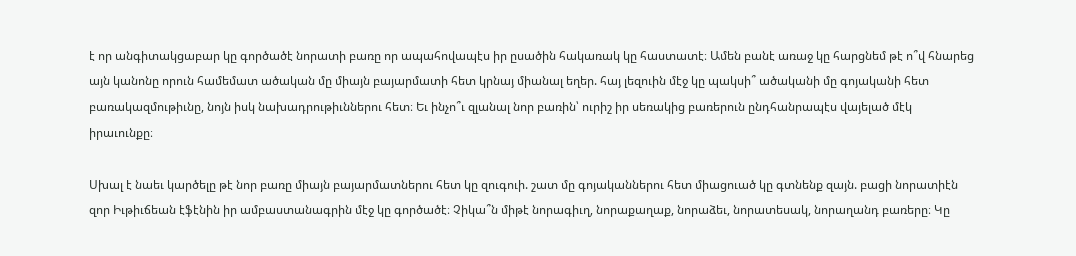է որ անգիտակցաբար կը գործածէ նորատի բառը որ ապահովապէս իր ըսածին հակառակ կը հաստատէ։ Ամեն բանէ առաջ կը հարցնեմ թէ ո՞վ հնարեց այն կանոնը որուն համեմատ ածական մը միայն բայարմատի հետ կրնայ միանալ եղեր. հայ լեզուին մէջ կը պակսի՞ ածականի մը գոյականի հետ բառակազմութիւնը, նոյն իսկ նախադրութիւններու հետ։ Եւ ինչո՞ւ զլանալ նոր բառին՝ ուրիշ իր սեռակից բառերուն ընդհանրապէս վայելած մէկ իրաւունքը։

Սխալ է նաեւ կարծելը թէ նոր բառը միայն բայարմատներու հետ կը զուգուի. շատ մը գոյականներու հետ միացուած կը գտնենք զայն. բացի նորատիէն զոր Իւթիւճեան էֆէնին իր ամբաստանագրին մէջ կը գործածէ։ Չիկա՞ն միթէ նորագիւղ, նորաքաղաք, նորաձեւ, նորատեսակ, նորաղանդ բառերը։ Կը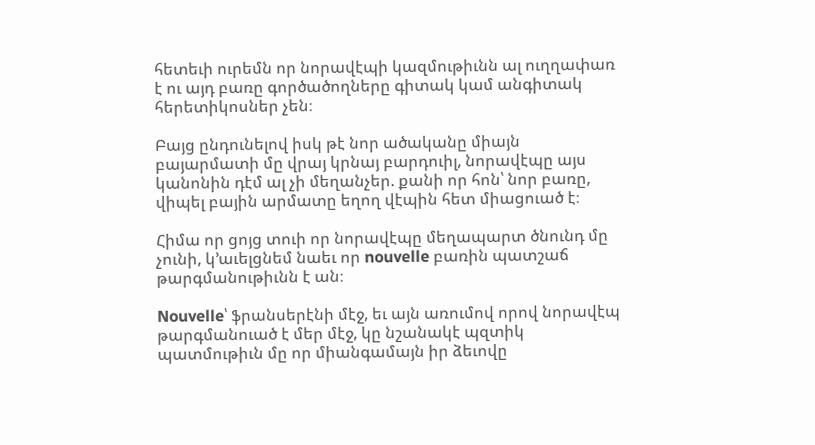հետեւի ուրեմն որ նորավէպի կազմութիւնն ալ ուղղափառ է ու այդ բառը գործածողները գիտակ կամ անգիտակ հերետիկոսներ չեն։

Բայց ընդունելով իսկ թէ նոր ածականը միայն բայարմատի մը վրայ կրնայ բարդուիլ, նորավէպը այս կանոնին դէմ ալ չի մեղանչեր. քանի որ հոն՝ նոր բառը, վիպել բային արմատը եղող վէպին հետ միացուած է։

Հիմա որ ցոյց տուի որ նորավէպը մեղապարտ ծնունդ մը չունի, կ’աւելցնեմ նաեւ որ nouvelle բառին պատշաճ թարգմանութիւնն է ան։

Nouvelle՝ ֆրանսերէնի մէջ, եւ այն առումով որով նորավէպ թարգմանուած է մեր մէջ, կը նշանակէ պզտիկ պատմութիւն մը որ միանգամայն իր ձեւովը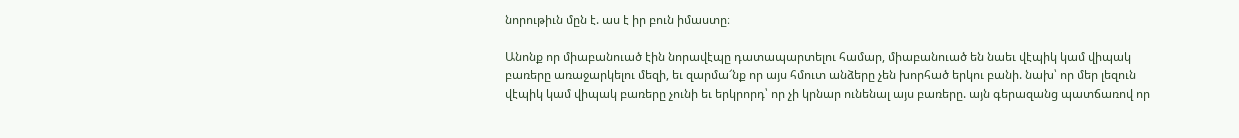նորութիւն մըն է. աս է իր բուն իմաստը։

Անոնք որ միաբանուած էին նորավէպը դատապարտելու համար, միաբանուած են նաեւ վէպիկ կամ վիպակ բառերը առաջարկելու մեզի, եւ զարմա՜նք որ այս հմուտ անձերը չեն խորհած երկու բանի. նախ՝ որ մեր լեզուն վէպիկ կամ վիպակ բառերը չունի եւ երկրորդ՝ որ չի կրնար ունենալ այս բառերը. այն գերազանց պատճառով որ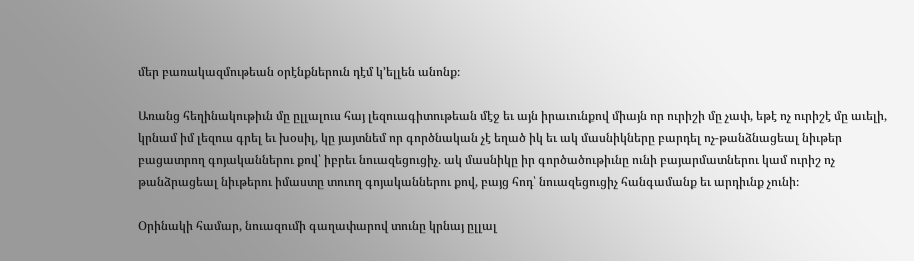մեր բառակազմութեան օրէնքներուն դէմ կ’ելլեն անոնք։

Առանց հեղինակութիւն մը ըլլալուս հայ լեզուագիտութեան մէջ եւ այն իրաւունքով միայն որ ուրիշի մը չափ, եթէ ոչ ուրիշէ մը աւելի, կրնամ իմ լեզուս գրել եւ խօսիլ, կը յայտնեմ որ գործնական չէ եղած իկ եւ ակ մասնիկները բարդել ոչ-թանձնացեալ նիւթեր բացատրող գոյականներու քով՝ իբրեւ նուազեցուցիչ. ակ մասնիկը իր գործածութիւնը ունի բայարմատներու կամ ուրիշ ոչ թանձրացեալ նիւթերու իմաստը տուող գոյականներու քով, բայց հոդ՝ նուազեցուցիչ հանգամանք եւ արդիւնք չունի։

Օրինակի համար, նուազումի գաղափարով տունը կրնայ ըլլալ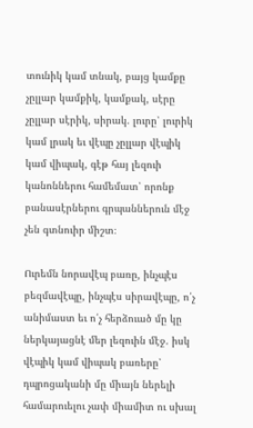տունիկ կամ տնակ, բայց կամքը չըլլար կամքիկ, կամքակ, սէրը չըլլար սէրիկ, սիրակ. լուրը՝ լուրիկ կամ լրակ եւ վէպը չըլլար վէպիկ կամ վիպակ, գէթ հայ լեզուի կանոններու համեմատ՝ որոնք բանասէրներու գրպաններուն մէջ չեն գտնուիր միշտ։

Ուրեմն նորավէպ բառը, ինչպէս բեզմավէպը, ինչպէս սիրավէպը, ո՛չ անիմաստ եւ ո՛չ հերձուած մը կը ներկայացնէ մեր լեզուին մէջ. իսկ վէպիկ կամ վիպակ բառերը՝ դպրոցականի մը միայն ներելի համարուելու չափ միամիտ ու սխալ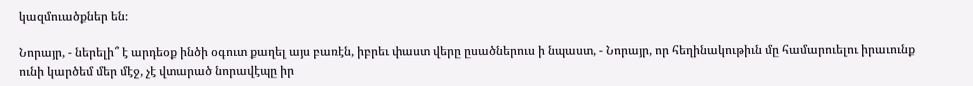կազմուածքներ են։

Նորայր, - ներելի՞ է արդեօք ինծի օգուտ քաղել այս բառէն, իբրեւ փաստ վերը ըսածներուս ի նպաստ, - Նորայր, որ հեղինակութիւն մը համարուելու իրաւունք ունի կարծեմ մեր մէջ, չէ վտարած նորավէպը իր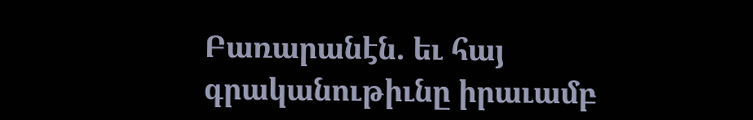Բառարանէն. եւ հայ գրականութիւնը իրաւամբ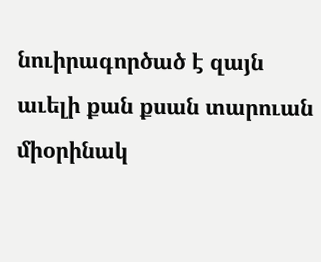նուիրագործած է զայն աւելի քան քսան տարուան միօրինակ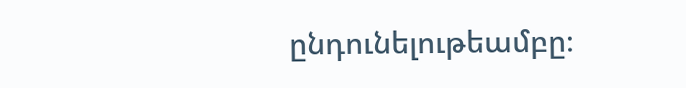ընդունելութեամբը։